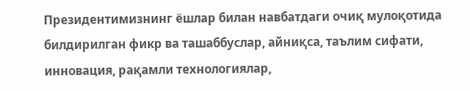Президентимизнинг ёшлар билан навбатдаги очиқ мулоқотида билдирилган фикр ва ташаббуслар, айниқса, таълим сифати, инновация, рақамли технологиялар,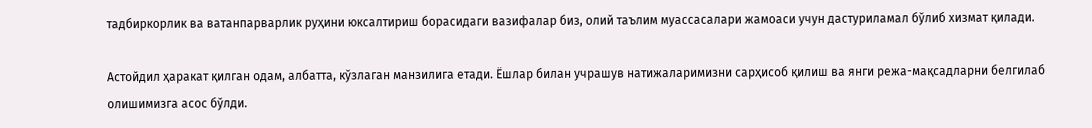тадбиркорлик ва ватанпарварлик руҳини юксалтириш борасидаги вазифалар биз, олий таълим муассасалари жамоаси учун дастуриламал бўлиб хизмат қилади.

Астойдил ҳаракат қилган одам, албатта, кўзлаган манзилига етади. Ёшлар билан учрашув натижаларимизни сарҳисоб қилиш ва янги режа-мақсадларни белгилаб олишимизга асос бўлди.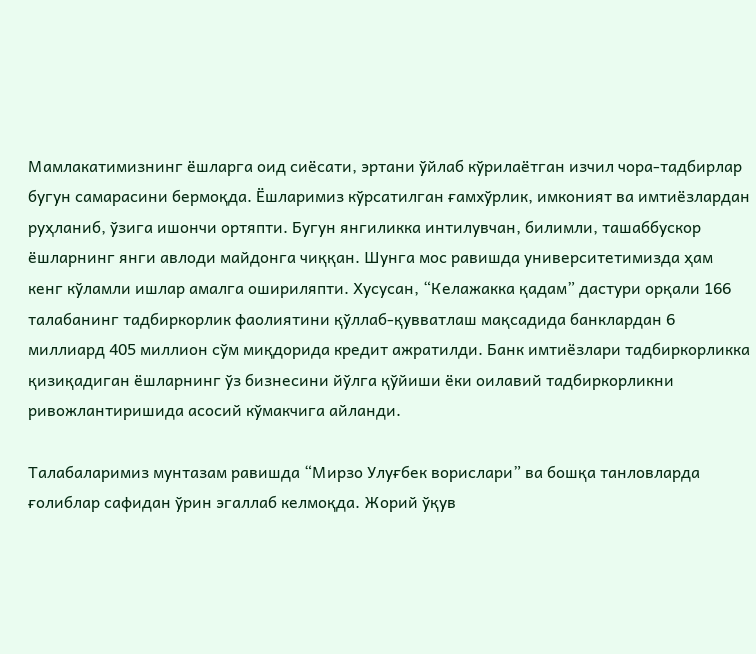Мамлакатимизнинг ёшларга оид сиёсати, эртани ўйлаб кўрилаётган изчил чора-тадбирлар бугун самарасини бермоқда. Ёшларимиз кўрсатилган ғамхўрлик, имконият ва имтиёзлардан руҳланиб, ўзига ишончи ортяпти. Бугун янгиликка интилувчан, билимли, ташаббускор ёшларнинг янги авлоди майдонга чиққан. Шунга мос равишда университетимизда ҳам кенг кўламли ишлар амалга ошириляпти. Хусусан, “Келажакка қадам” дастури орқали 166 талабанинг тадбиркорлик фаолиятини қўллаб-қувватлаш мақсадида банклардан 6 миллиард 405 миллион сўм миқдорида кредит ажратилди. Банк имтиёзлари тадбиркорликка қизиқадиган ёшларнинг ўз бизнесини йўлга қўйиши ёки оилавий тадбиркорликни ривожлантиришида асосий кўмакчига айланди.

Талабаларимиз мунтазам равишда “Мирзо Улуғбек ворислари” ва бошқа танловларда ғолиблар сафидан ўрин эгаллаб келмоқда. Жорий ўқув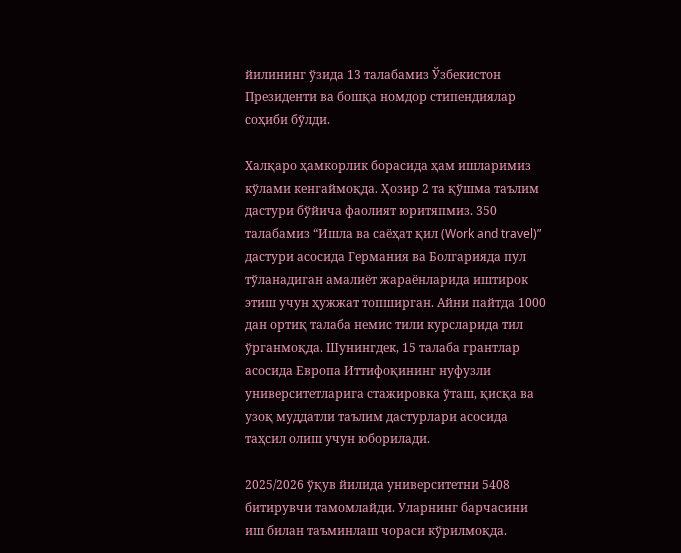йилининг ўзида 13 талабамиз Ўзбекистон Президенти ва бошқа номдор стипендиялар соҳиби бўлди.

Халқаро ҳамкорлик борасида ҳам ишларимиз кўлами кенгаймоқда. Ҳозир 2 та қўшма таълим дастури бўйича фаолият юритяпмиз. 350 талабамиз “Ишла ва саёҳат қил (Work and travel)” дастури асосида Германия ва Болгарияда пул тўланадиган амалиёт жараёнларида иштирок этиш учун ҳужжат топширган. Айни пайтда 1000 дан ортиқ талаба немис тили курсларида тил ўрганмоқда. Шунингдек, 15 талаба грантлар асосида Европа Иттифоқининг нуфузли университетларига стажировка ўташ, қисқа ва узоқ муддатли таълим дастурлари асосида таҳсил олиш учун юборилади.

2025/2026 ўқув йилида университетни 5408 битирувчи тамомлайди. Уларнинг барчасини иш билан таъминлаш чораси кўрилмоқда.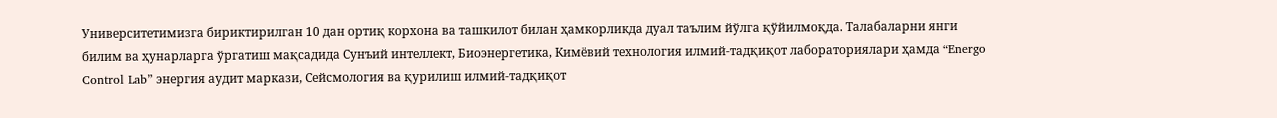Университетимизга бириктирилган 10 дан ортиқ корхона ва ташкилот билан ҳамкорликда дуал таълим йўлга қўйилмоқда. Талабаларни янги билим ва ҳунарларга ўргатиш мақсадида Сунъий интеллект, Биоэнергетика, Кимёвий технология илмий-тадқиқот лабораториялари ҳамда “Energo Control Lab” энергия аудит маркази, Сейсмология ва қурилиш илмий-тадқиқот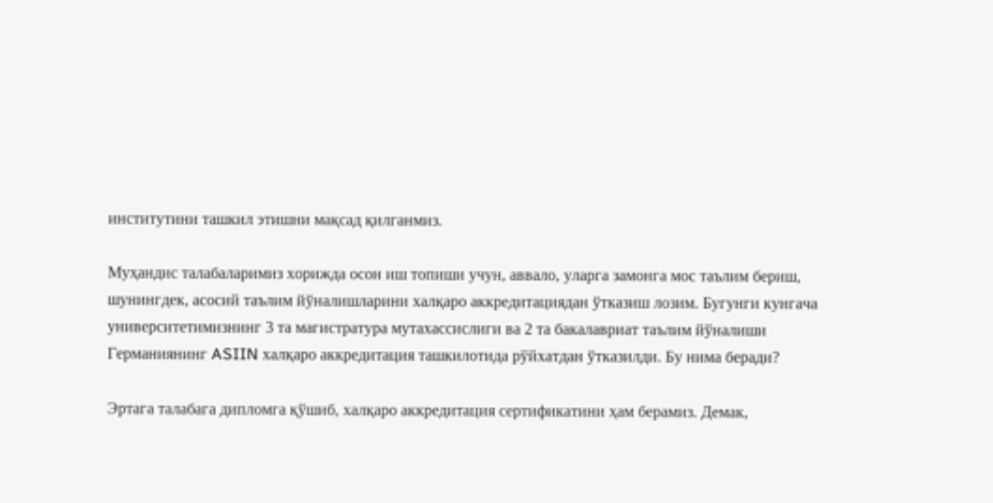институтини ташкил этишни мақсад қилганмиз.

Муҳандис талабаларимиз хорижда осон иш топиши учун, аввало, уларга замонга мос таълим бериш, шунингдек, асосий таълим йўналишларини халқаро аккредитациядан ўтказиш лозим. Бугунги кунгача университетимизнинг 3 та магистратура мутахассислиги ва 2 та бакалавриат таълим йўналиши Германиянинг ASIIN халқаро аккредитация ташкилотида рўйхатдан ўтказилди. Бу нима беради?

Эртага талабага дипломга қўшиб, халқаро аккредитация сертификатини ҳам берамиз. Демак,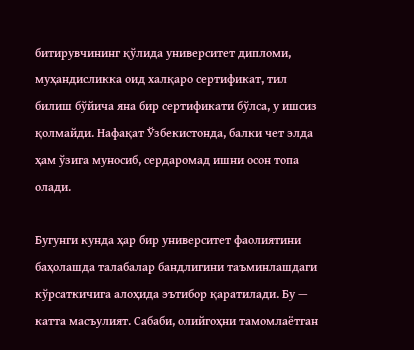битирувчининг қўлида университет дипломи, муҳандисликка оид халқаро сертификат, тил билиш бўйича яна бир сертификати бўлса, у ишсиз қолмайди. Нафақат Ўзбекистонда, балки чет элда ҳам ўзига муносиб, сердаромад ишни осон топа олади.

Бугунги кунда ҳар бир университет фаолиятини баҳолашда талабалар бандлигини таъминлашдаги кўрсаткичига алоҳида эътибор қаратилади. Бу — катта масъулият. Сабаби, олийгоҳни тамомлаётган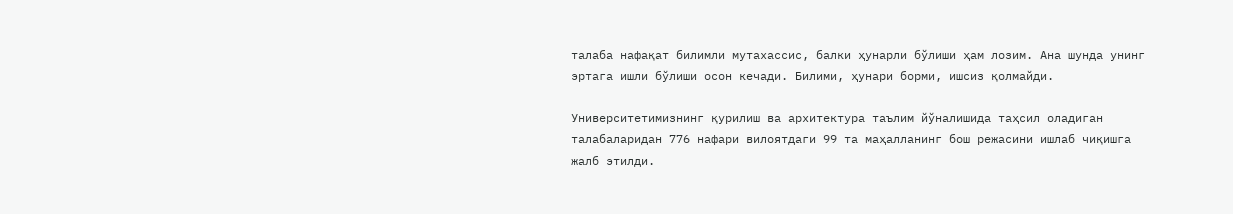талаба нафақат билимли мутахассис, балки ҳунарли бўлиши ҳам лозим. Ана шунда унинг эртага ишли бўлиши осон кечади. Билими, ҳунари борми, ишсиз қолмайди.

Университетимизнинг қурилиш ва архитектура таълим йўналишида таҳсил оладиган талабаларидан 776 нафари вилоятдаги 99 та маҳалланинг бош режасини ишлаб чиқишга жалб этилди.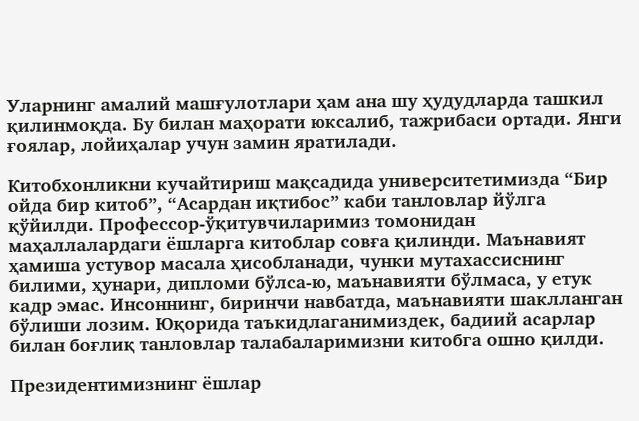Уларнинг амалий машғулотлари ҳам ана шу ҳудудларда ташкил қилинмоқда. Бу билан маҳорати юксалиб, тажрибаси ортади. Янги ғоялар, лойиҳалар учун замин яратилади.

Китобхонликни кучайтириш мақсадида университетимизда “Бир ойда бир китоб”, “Асардан иқтибос” каби танловлар йўлга қўйилди. Профессор-ўқитувчиларимиз томонидан маҳаллалардаги ёшларга китоблар совға қилинди. Маънавият ҳамиша устувор масала ҳисобланади, чунки мутахассиснинг билими, ҳунари, дипломи бўлса-ю, маънавияти бўлмаса, у етук кадр эмас. Инсоннинг, биринчи навбатда, маънавияти шаклланган бўлиши лозим. Юқорида таъкидлаганимиздек, бадиий асарлар билан боғлиқ танловлар талабаларимизни китобга ошно қилди.

Президентимизнинг ёшлар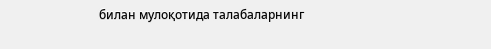билан мулоқотида талабаларнинг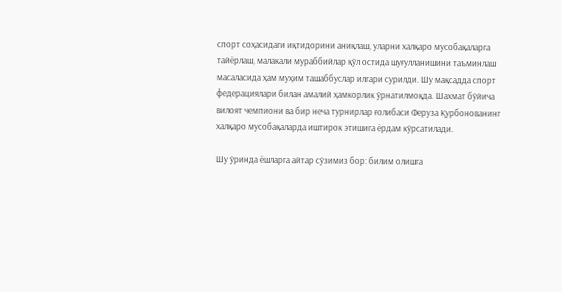спорт соҳасидаги иқтидорини аниқлаш, уларни халқаро мусобақаларга тайёрлаш, малакали мураббийлар қўл остида шуғулланишини таъминлаш масаласида ҳам муҳим ташаббуслар илгари сурилди. Шу мақсадда спорт федерациялари билан амалий ҳамкорлик ўрнатилмоқда. Шахмат бўйича вилоят чемпиони ва бир неча турнирлар ғолибаси Феруза Қурбонованинг халқаро мусобақаларда иштирок этишига ёрдам кўрсатилади.

Шу ўринда ёшларга айтар сўзимиз бор: билим олишга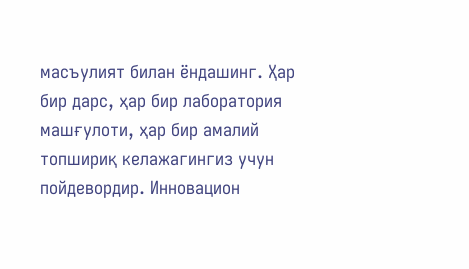масъулият билан ёндашинг. Ҳар бир дарс, ҳар бир лаборатория машғулоти, ҳар бир амалий топшириқ келажагингиз учун пойдевордир. Инновацион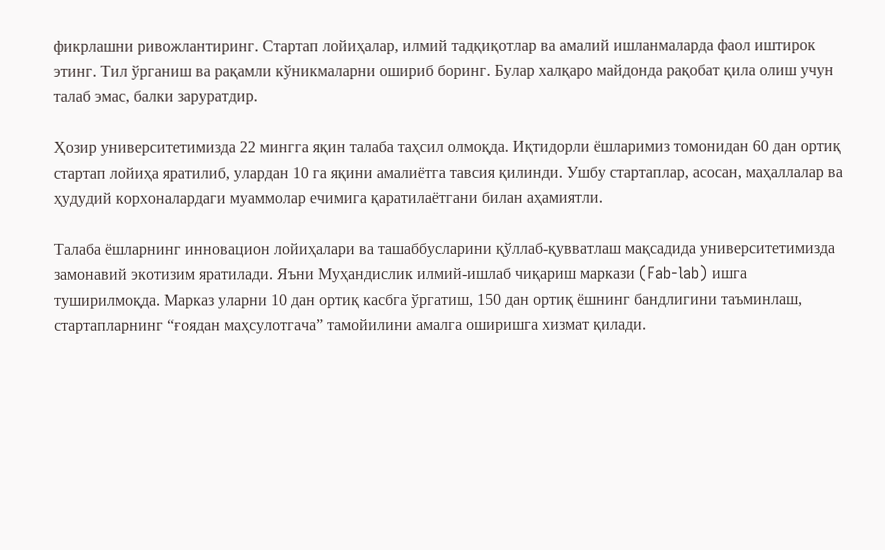фикрлашни ривожлантиринг. Стартап лойиҳалар, илмий тадқиқотлар ва амалий ишланмаларда фаол иштирок этинг. Тил ўрганиш ва рақамли кўникмаларни ошириб боринг. Булар халқаро майдонда рақобат қила олиш учун талаб эмас, балки заруратдир.

Ҳозир университетимизда 22 мингга яқин талаба таҳсил олмоқда. Иқтидорли ёшларимиз томонидан 60 дан ортиқ стартап лойиҳа яратилиб, улардан 10 га яқини амалиётга тавсия қилинди. Ушбу стартаплар, асосан, маҳаллалар ва ҳудудий корхоналардаги муаммолар ечимига қаратилаётгани билан аҳамиятли.

Талаба ёшларнинг инновацион лойиҳалари ва ташаббусларини қўллаб-қувватлаш мақсадида университетимизда замонавий экотизим яратилади. Яъни Муҳандислик илмий-ишлаб чиқариш маркази (Fab-lab) ишга туширилмоқда. Марказ уларни 10 дан ортиқ касбга ўргатиш, 150 дан ортиқ ёшнинг бандлигини таъминлаш, стартапларнинг “ғоядан маҳсулотгача” тамойилини амалга оширишга хизмат қилади.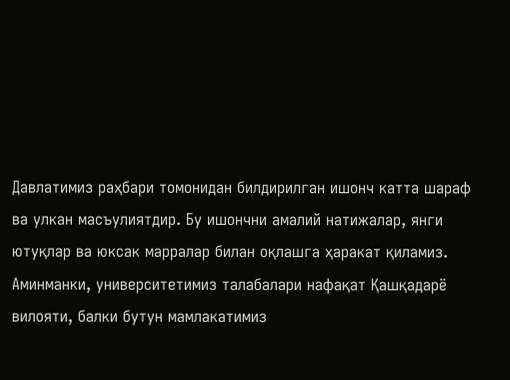Давлатимиз раҳбари томонидан билдирилган ишонч катта шараф ва улкан масъулиятдир. Бу ишончни амалий натижалар, янги ютуқлар ва юксак марралар билан оқлашга ҳаракат қиламиз. Аминманки, университетимиз талабалари нафақат Қашқадарё вилояти, балки бутун мамлакатимиз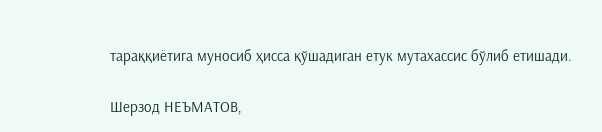тараққиётига муносиб ҳисса қўшадиган етук мутахассис бўлиб етишади.

Шерзод НЕЪМАТОВ,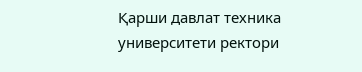Қарши давлат техника университети ректори